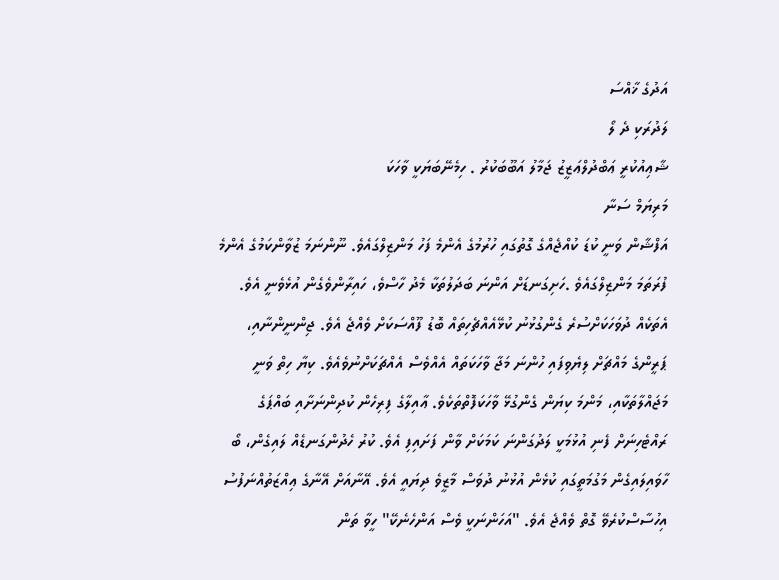އަދުގެ ޚާއްސަ
ލަދުރަކި ދެ ލޯ
ޝާޢިއުކުރީ ޢަބްދުލްޢަޒީޒު ޖަމާލު އަބޫބަކުރު . ހިމެނޭބަޔަކީ ވާހަކަ
މަރިޔަމް ސަނާ
އަފްޝާން ވަނީ ކުޑަ ކުއްޖެއްގެ ގޮތުގައި ހުރުމުގެ އެންމެ ފަހު މަންޒިލްގައެވެ. ނޫންނަމަ ޒުވާންކަމުގެ އެންމެ ފުރަތަމަ މަންޒިލްގައެވެ .ހަށިގަނޑަށް އަންނަ ބަދަލުތަކާ މެދު ހާސްވެ، ހައިރާންވެގެން އުޅެވެނީ އެވެ. އެތަކެއް ދުވަހަކަށްސުރެ ގެންގުޅުނު ކުޅޭއެއްޗެހިތައް ބޮޑު ފޫއްސަކަށް ވެއްޖެ އެވެ. ޖިންނީންނާއި، ޕަރީންގެ މައްޗަށް ލިޔެވިފައި ހުންނަ މަޖާ ވާހަކަތައް އެއްވެސް އެއްޗަކަށްނުވެއެވެ. ކިޔާ ހިތް ވަނީ މަޖައްލާތަކާއި، މަންމަ ކިޔަން ގެންގުޅޭ ވާހަކަފޮތްތަކެވެ. ޢާއިލާގެ ފިރިހެން ކުދިންނަށާއި ބައްޕަގެ ރައްޓެހިނަށް ފެނި އުޅުމަކީ ލަދުގަންނަ ކަމަކަށް ވާން ފަށައިފި އެވެ. ކުރު ހެދުންގަނޑެއް ލައިގެން، ބޯ ހާވައިލައިގެން މަގުމަތީގައި ކުޅެން އުޅުނު ދުވަސް މާޒީވެ ދިޔައީ އެވެ. އޭނާއަށް އޭނާގެ ޢިއްޒަތުއްނަފުސު އިހުސާސްކުރެވޭ ގޮތް ވެއްޖެ އެވެ. "އަހަންނަކީ ވެސް އަންހެނެކޭ" ހީވާ ތަން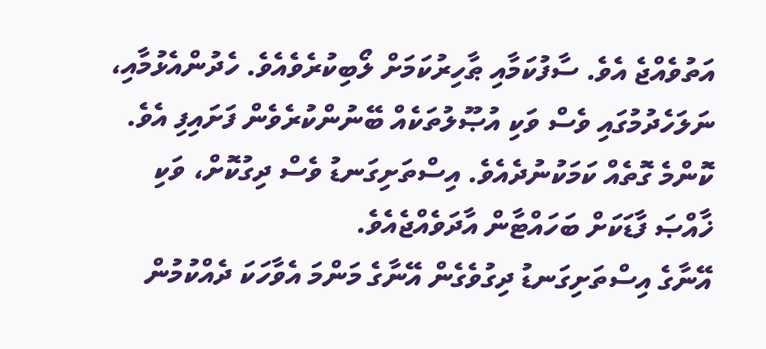އަތުވެއްޖެ އެވެ. ސާފުކަމާއި ޠާހިރުކަމަށް ލޯބިކުރެވެއެވެ. ހެދުންއެޅުމާއި، ނަލަހެދުމުގައި ވެސް ވަކި އުޞޫލުތަކެއް ބޭނުންކުރެވެން ފަށައިފި އެވެ. ކޮންމެ ގޮތެއް ކަމަކުނުދެއެވެ. އިސްތަށިގަނޑު ވެސް ދިގުކޮށް، ވަކި ޚާއްޞަ ފާޑަކަށް ބަހައްޓާން އާދަވެއްޖެއެވެ.
އޭނާގެ އިސްތަށިގަނޑު ދިގުވެގެން އޭނާގެ މަންމަ އެވާހަކަ ދެއްކުމުން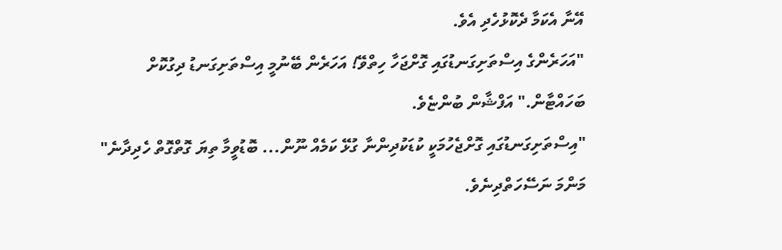އޭނާ އެކަމާ ދެކޮޅުހެދި އެވެ.
"އަހަރެންގެ އިސްތަށިގަނޑުގައި ގޮށްޖަހާ ހިތްވޭ! އަހަރެން ބޭނުމީ އިސްތަށިގަނޑު ދިގުކޮށް ބަހައްޓާން." އަފްޝާން ބުންޏެވެ.
"އިސްތަށިގަނޑުގައި ގޮށްޖެހުމަކީ ކުޑަކުދިންނާ ގުޅޭ ކަމެއް ނޫން... ބޮޑުވީމާ ތިޔަ ގޮތްގޮތް ހެދިދާނެ" މަންމަ ނަސޭހަތްދިނެވެ.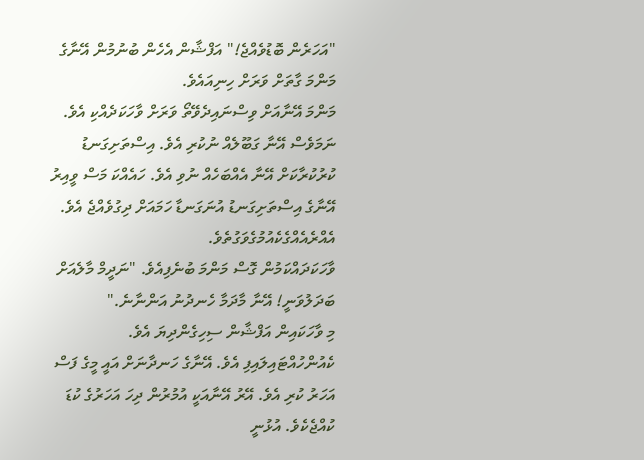"އަހަރެން ބޮޑުވެއްޖެ!" އަފްޝާން އެހެން ބުނުމުން އޭނާގެ މަންމަ ގާތަށް ވަރަށް ހިނިއައެވެ.
މަންމަ އޭނާއަށް ވިސްނައިދެވޭތޯ ވަރަށް ވާހަކަދެއްކި އެވެ. ނަމަވެސް އޭނާ ގަބޫލެއް ނުކުރި އެވެ. އިސްތަށިގަނޑު ކުރުކުރާކަށް އޭނާ އެއްބަހެއް ނުވި އެވެ. ހައެއްކަ މަސް ވީއިރު އޭނާގެ އިސްތަށިގަނޑު އުނަގަނޑާ ހަމައަށް ދިގުވެއްޖެ އެވެ.
އެއްރެއެއްގެކެއުމުގެވަގުތެވެ.
ވާހަކަދައްކަމުން ގޮސް މަންމަ ބުނެފިއެވެ. "ނަދީމް މާލެއަށް ބަދަލުވަނީ! އޭނާ މާދަމާ ހެނދުނު އަންނާނެ."
މި ވާހަކައިން އަފްޝާން ސިހިގެންދިޔަ އެވެ. ކެއުންހުއްޓައިލައިފި އެވެ. އޭނާގެ ހަނދާނަށް އައީ މީގެ ފަސް އަހަރު ކުރި އެވެ. އޭރު އޭނާއަކީ އުމުރުން ދިހަ އަހަރުގެ ކުޑަ ކުއްޖެކެވެ. އުޅުނީ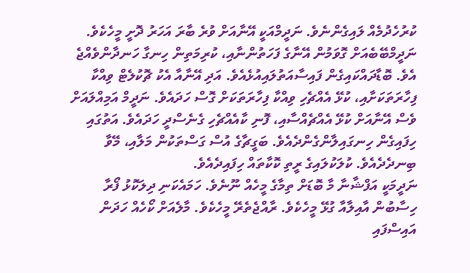ކުރުހެދުމެއް ލައިގެންނެވެ. ނަދީމްއަކީ އޭނާއަށް ވުރެ ބާރަ އަހަރު ދޮށީ މީހެކެވެ. ނަދީމްބޭބެއަށް ގޮވަމުން އޭނާގެ ފަހަތުންނާއި، ކުރިމަތިން ހިނގާ ހަނދާންވެއްޖެ އެވެ. ބޮޑާދައްކައިގެން ފައިސާއަތުލައިއުޅެއެވެ. އަދި އޭނާއާ އެކު ޗޮކުލެޓް ވިއްކާ ފިހާރަތަކަށާއި، ކުޅޭ އެއްޗެހި ވިއްކާ ފިހާރަތަކަށް ގޮސް ހަދައެވެ. ނަދީމް އަމިއްލައަށް ވެސް އޭނާއަށް ކުޅޭ އެއްޗެއްސާއި، ފޮނި ކާއެއްޗެހި ގެނެސްދީ ހަދައެވެ. އަތުގައި ހިފައިގެން ހިނގައިލާންގެންދެއެވެ. ބަގީޗާގެ އުސް ގަސްތަކުން މަލާއި، މޭވާ ބިނދެދެއެވެ. ކުލަކުލައިގެ ރީތި ކޮކާތައް ހިފައިދެއެވެ.
ނަދީމަކީ އަފްޝާނާ މާ ބޮޑަށް ތިމާގެ މީހެއް ނޫނެވެ. ހަމައެކަނި ދިލަކޮޅު ފޯރާ ހިސާބުން އާއިލާއާ ގުޅޭ މީހެކެވެ. ރާއްޖެތެރޭ މީހެކެވެ. މާލެއަށް ކޯހެއް ހަދަން އައިސްފައި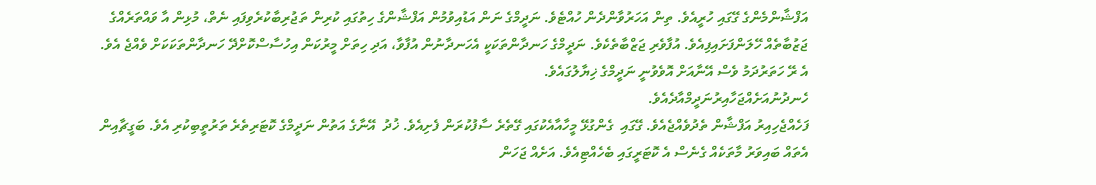އަފްޝާންމެންގެ ގޭގައި ހުރީއެވެ. ތިން އަހަރުވާންދެން ހުއްޓެވެ. ނަދީމްގެ ނަން އަޑުއިވުމުން އަފްޝާންގެ ހިތުގައި ކުރިން ތަޖުރިބާކުރެވިފައި ނެތް، މުޅިން އާ ވައްތަރެއްގެ ޖަޒުބާތެއް ހޭލަންފަށައިފިއެވެ. އުފާވެރި ޖަޒްބާތެކެވެ. ނަދީމްގެ ހަނދާންތަކަކީ އެހަނދާނުން އުފާވާ، އަދި ހިތަށް މީރުކަން އިހުސާސްކޮށްދޭ ހަނދާންތަކަކަށް ވެއްޖެ އެވެ. އެ ރޭ ހަތަރުދަމު ވެސް އޭނާއަށް އޮވެވުނީ ނަދީމްގެ ޚިޔާލުގައެވެ.
ހެނދުނުއަށެއްޖަހާއިރުނަދީމްއާދެއެވެ.
ފަހެއްޖެހިއިރު އަފްޝާން ތެދުވެއްޖެއެވެ. ގޭގައި  ގެންގުޅޭ މީހާއާއެކުގައި ގޭތެރެ ސާފުކުރަން ފެށިއެވެ. ޚުދު  އޭނާގެ އަތުން ނަދީމްގެ ކޮޓަރިތެރެ ތަރުތީބިކުރި އެވެ. ބަގީޗާއިން އެތައް ބައިވަރު މާތަކެއް ގެނެސް އެ ކޮޓަރީގައި ބެހެއްޓިއެވެ. އަށެއް ޖަހަން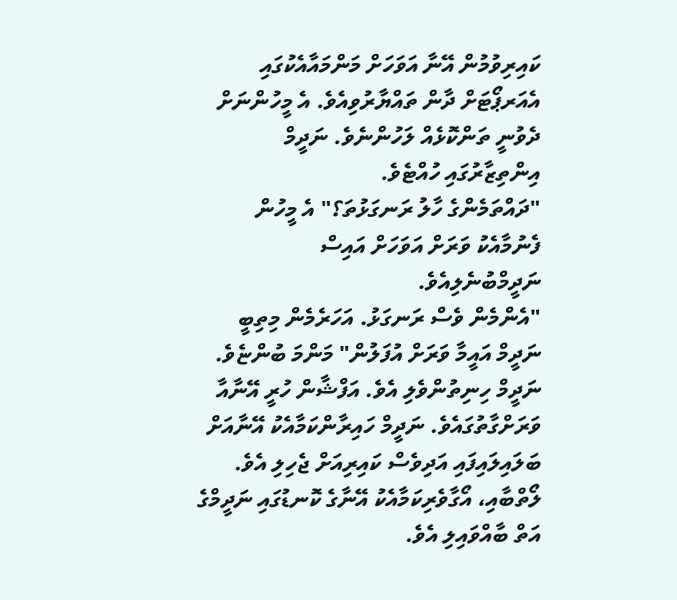ކައިރިވުމުން އޭނާ އަވަހަށް މަންމައާއެކުގައި އެއަރޕޯޓަށް ދާން ތައްޔާރުވިއެވެ. އެ މީހުންނަށް ދެވުނީ ތަންކޮޅެއް ލަހުންނެވެ. ނަދީމް އިންތިޒާރުގައި ހުއްޓެވެ.
"ދައްތަމެންގެ ހާލު ރަނގަޅުތަ؟" އެ މީހުން ފެނުމާއެކު ވަރަށް އަވަހަށް އައިސް ނަދީމްބުނެލިއެވެ.
"އެންމެން ވެސް ރަނގަޅު. އަހަރެމެން މިތިބީ ނަދީމް އައީމާ ވަރަށް އުފަލުން" މަންމަ ބުންޏެވެ.
ނަދީމް ހިނިތުންވެލި އެވެ. އަފްޝާން ހުރީ އޭނާއާ ވަރަށްގާތުގައެވެ. ނަދީމް ހައިރާންކަމާއެކު އޭނާއަށް ބަލައިލައިފައި އަދިވެސް ކައިރިއަށް ޖެހިލި އެވެ. ލޯތްބާއި، އޯގާވެރިކަމާއެކު އޭނާގެ ކޮނޑުގައި ނަދީމްގެ އަތް ބާއްވައިލި އެވެ.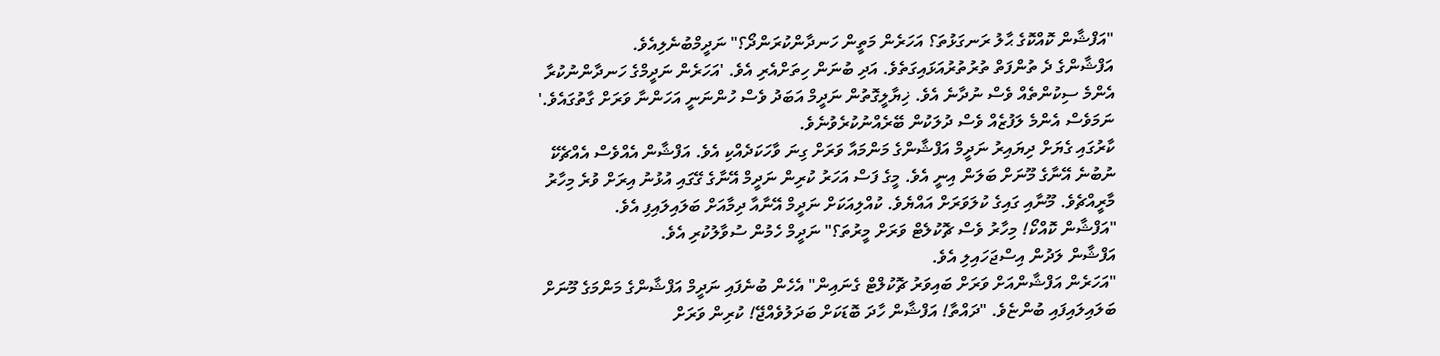"އަފްޝާން ކޮއްކޮގެ ޙާލު ރަނގަޅުތަ؟ އަހަރެން މަތީން ހަނދާންކުރަންދޯ؟" ނަދީމްބުނެލިއެވެ.
އަފްޝާންގެ ދެ ތުންފަތް ތުރުތުރުއަޅައިގަތެވެ. އަދި ބުނަން ހިތަށްއެރި އެވެ. 'އަހަރެން ނަދީމްގެ ހަނދާންނުކުރާ އެންމެ ސިކުންތެއް ވެސް ނުދާނެ އެވެ. ޚިޔާލީގޮތުން ނަދީމް އަބަދު ވެސް ހުންނަނީ އަހަންނާ ވަރަށް ގާތުގައެވެ.' ނަމަވެސް އެންމެ ލަފުޒެއް ވެސް ދުލަކުން ބޭރެއްނުކުރެވުނެވެ.
ކާރުގައި ގެޔަށް ދިޔައިރު ނަދީމް އަފްޝާންގެ މަންމައާ ވަރަށް ގިނަ ވާހަކަދެއްކި އެވެ. އަފްޝާން އެއްވެސް އެއްޗެކޭ ނުބުނެ އޭނާގެ މޫނަށް ބަލަން އިނީ އެވެ. މީގެ ފަސް އަހަރު ކުރިން ނަދީމް އޭނާގެ ގޭގައި އުޅުނު އިރަށް ވުރެ މިހާރު މާރީއްޗެވެ. މޫނާއި ގައިގެ ކުލަވަރަށް އައްޔެވެ. ކުއްލިއަކަށް ނަދީމް އޭނާއާ ދިމާއަށް ބަލައިލައިފި އެވެ.
"އަފްޝާން ކޮއްކޯ! މިހާރު ވެސް ޗޮކުލެޓް ވަރަށް މީރުތަ؟" ނަދީމް ހެމުން ސުވާލުކުރި އެވެ.
އަފްޝާން ލަދުން އިސްޖަހައިލި އެވެ.
"އަހަރެން އަފްޝާންއަށް ވަރަށް ބައިވަރު ޗޮކުލްޓް ގެނައިން" އެހެން ބުނެފައި ނަދީމް އަފްޝާންގެ މަންމަގެ މޫނަށް ބަލައިލައިފައި ބުންޏެވެ. "ދައްތާ! އަފްޝާން ހާދަ ބޮޑަކަށް ބަދަލުވެއްޖޭ! ކުރިން ވަރަށް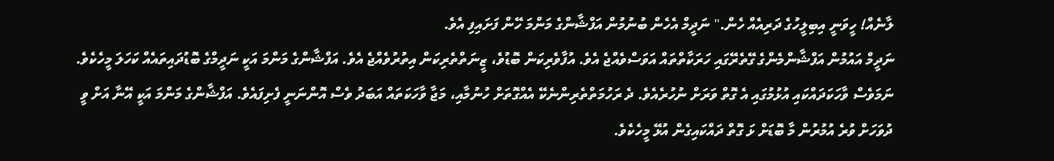ލާނެއް! ހީވަނީ އިބިލީހުގެ ދަރިއެއް ހެން." ނަދީމް އެހެން ބުނުމުން އަފްޝާންގެ މަންމަ ހޭން ފަށައިފި އެވެ.
ނަދީމް އައުމުން އަފްޝާންމެންގެ ގޭތެރޭގައި ހަރަކާތްތައް އަވަސްވެއްޖެ އެވެ. އުފާވެރިކަން ބޮޑުވެ، ޒީނަތްތެރިކަން އިތުރުވެއްޖެ އެވެ. އަފްޝާންގެ މަންމަ އަކީ ނަދީމްގެ ބޮޑުދައިތައެއް ކަހަލަ މީހެކެވެ. ނަމަވެސް ވާހަކަދައްކައި އުޅުމުގައި އެ ގޮތް ވަރަށް ނުހުރެއެވެ. ދެ ރަހުމަތްތެރިންނެކޭ އެއްގޮތަށް ހުނުމާއި، މަޖާ ވާހަކަތައް އަބަދު ވެސް އޮންނަނީ ފެށިފައެވެ. އަފްޝާންގެ މަންމަ އަކީ އޭނާ އަށް ވީ ދުވަހަށް ވުރެ އުމުރުން މާ ބޮޑަށް ޅަ ގޮތް ދައްކައިގެން އުޅޭ މީހެކެވެ.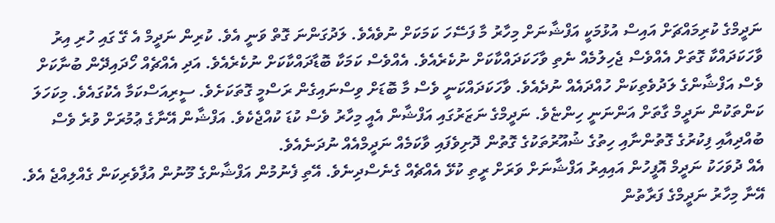ނަދީމްގެ ކުރިމައްޗަށް އައިސް އުޅުމަކީ އަފްޝާނަށް މިހާރު މާ ފަސޭހަ ކަމަކަށް ނުވެއެވެ. ލަދުގަންނަ ގޮތް ވަނީ އެވެ. ކުރިން ނަދީމް އެ ގޭ ގައި ހުރި އިރު ވާހަކަދައްކާ ގޮތަށް އެއްވެސް ޖެހިލުމެއް ނެތި ވާހަކަދައްކާކަށް ނުކެރެއެވެ. އެއްވެސް ކަމަކާ ބޮޑާދައްކާކަށް ނުކެރެއެވެ. އަދި އެއްޗެއް ހޯދައިދޭން ބުނާކަށް ވެސް އަފްޝާންގެ ލަދުވެތިކަން ހުއްދައެއް ނުދެއެވެ. ވާހަކަދައްކަނީ ވެސް މާ ބޮޑަށް ވިސްނައިގެން ރަސްމީ ގޮތަކަށެވެ. ސީރިއަސްކަމާ އެކުގައެވެ. މިކަހަލަ ކަންތަކުން ނަދީމް ގާތަށް އަންނަނީ ހިންޏެވެ. ނަދީމްގެ ނަޒަރުގައި އަފްޝާން އެއީ މިހާރު ވެސް ކުޑަ ކުއްޖެކެވެ. އަފްޝާން އޭނާގެ ޢުމުރަށް ވުރެ ވެސް ބުއްދިއާއި ފިކުރުގެ ގޮތުންނާއި ހިތުގެ ޝުއޫރުތަކުގެ ގޮތުން ދޮށިވެފައި ވާކަމެއް ނަދީމްއެއް ނުދަނެއެވެ.
އެއް ދުވަހަކު ނަދީމް އޮފީހުން އައިއިރު އަފްޝާނަށް ވަރަށް ރީތި ކުޅޭ އެއްޗެއް ގެނެސްދިނެވެ. އޭތި ފެނުމުން އަފްޝާންގެ މޫނުން އުފާވެރިކަން ގެއްލިއްޖެ އެވެ. އޭނާ މިހާރު ނަދީމްގެ ފަރާތުން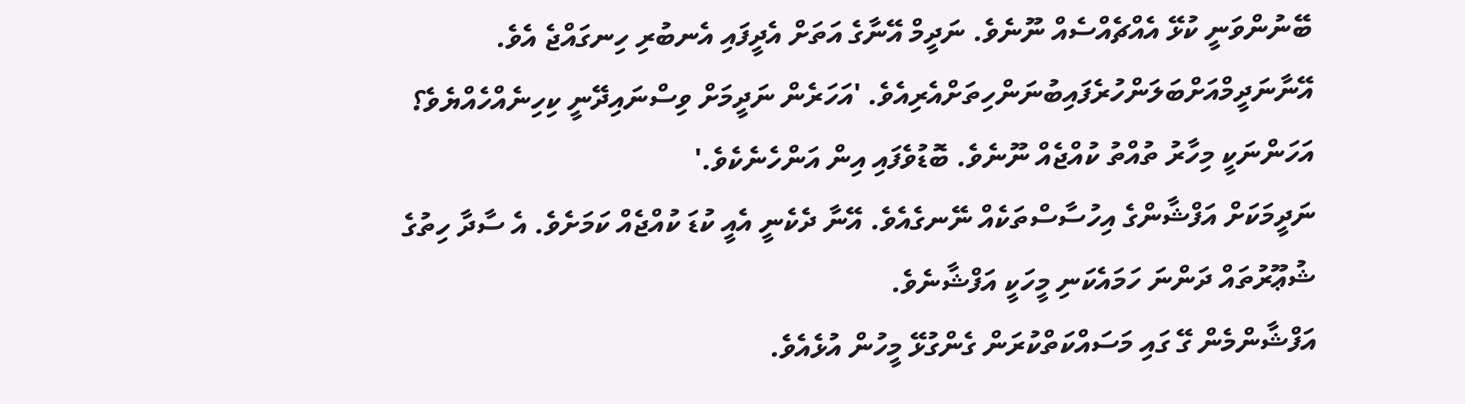ބޭނުންވަނީ ކުޅޭ އެއްޗެއްސެއް ނޫނެވެ. ނަދީމް އޭނާގެ އަތަށް އެދީފައި އެނބުރި ހިނގައްޖެ އެވެ.
އޭނާނަދީމްއަށްބަލަންހުރެފައިބުނަންހިތަށްއެރިއެވެ. 'އަހަރެން ނަދީމަށް ވިސްނައިދޭނީ ކިހިނެއްހެއްޔެވެ؟ އަހަންނަކީ މިހާރު ތުއްތު ކުއްޖެއް ނޫނެވެ. ބޮޑުވެފައި އިން އަންހެނެކެވެ.'
ނަދީމަކަށް އަފްޝާންގެ އިހުސާސްތަކެއް ނޭނގެއެވެ. އޭނާ ދެކެނީ އެއީ ކުޑަ ކުއްޖެއް ކަމަށެވެ. އެ ސާދާ ހިތުގެ ޝުޢޫރުތައް ދަންނަ ހަމައެކަނި މީހަކީ އަފްޝާނެވެ.
އަފްޝާންމެން ގޭ ގައި މަސައްކަތްކުރަން ގެންގުޅޭ މީހުން އުޅެއެވެ.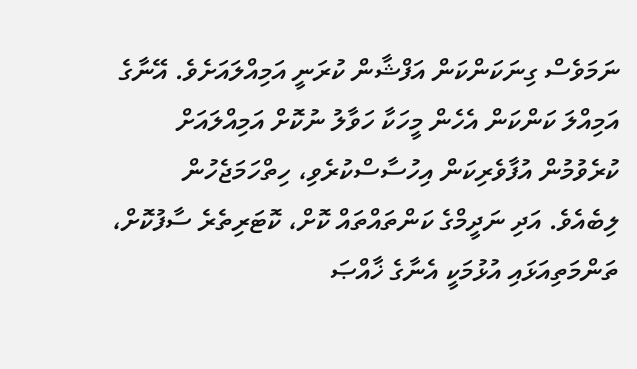ނަމަވެސް ގިނަކަންކަން އަފްޝާން ކުރަނީ އަމިއްލައަށެވެ. އޭނާގެ އަމިއްލަ ކަންކަން އެހެން މީހަކާ ހަވާލު ނުކޮށް އަމިއްލައަށް ކުރެވުމުން އުފާވެރިކަން އިހުސާސްކުރެވި، ހިތްހަމަޖެހުން ލިބެއެވެ. އަދި ނަދީމްގެ ކަންތައްތައް ކޮށް، ކޮޓަރިތެރެ ސާފުކޮށް، ތަންމަތިއަޅައި އުޅުމަކީ އެނާގެ ޚާއްޞަ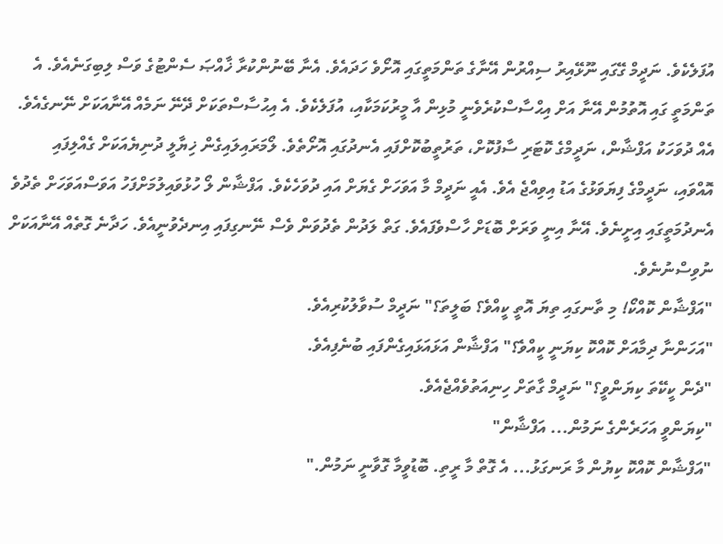އުފަލެކެވެ. ނަދީމް ގޭގައި ނޫޅޭއިރު ސިއްރުން އޭނާގެ ތަންމަތީގައި އޮށޯވެ ހަދައެވެ. އެނާ ބޭނުންކުރާ ޚާއްޞަ ސެންޓުގެ ވަސް ލިބިގަނެއެވެ. އެ ތަންމަތީ ގައި އޮތުމުން އޭނާ އަށް އިޙްސާސްކުރެވެނީ މުޅިން އާ މީރުކަމަކާއި، އުފަލެކެވެ. އެ އިޙުސާސްތަކަށް ދޭނޭ ނަމެއް އޭނާއަކަށް ނޭނގެއެވެ.
އެއް ދުވަހަކު އަފްޝާން، ނަދީމްގެ ކޮޓަރި ސާފުކޮށް، ތަރުތީބުކޮށްފައި އެނދުގައި އޮށޯތެވެ. ލޯމަރައިލައިގެން ޚިޔާލީ ދުނިޔެއަކަށް ގެއްލިފައި އޮއްވައި، ނަދީމްގެ ފިޔަވަޅުގެ އަޑު އިވިއްޖެ އެވެ. އެއީ ނަދީމް މާ އަވަހަށް ގެޔަށް އައި ދުވަހެކެވެ. އަފްޝާން ލޯ ހުޅުވައިލުމަށްފަހު އަވަސްއަވަހަށް ތެދުވެ އެނދުމަތީގައި އިށީނެވެ. އޭނާ އިނީ ވަރަށް ބޮޑަށް ހާސްވެފައެވެ. ގަތް ލަދުން ތެދުވަން ވެސް ނޭނގިފައި އިނދެވުނީއެވެ. ހަދާނެ ގޮތެއް އޭނާއަކަށް ނުވިސްނުނެވެ.
"އަފްޝާން ކޮއްކޯ! މި ތާނގައި ތިޔަ އޮތީ ކީއްވެ؟ ބަލީތަ؟" ނަދީމް ސުވާލުކުރިއެވެ.
"އަހަންނާ ދިމާއަށް ކޮއްކޮ ކިޔަނީ ކީއްވެ؟" އަފްޝާން އަޅައަޅައިގެންފައި ބުނެފިއެވެ.
"ދެން ކީކޭތަ ކިޔަންވީ؟" ނަދީމް ގާތަށް ހިނިއަތުވެއްޖެއެވެ.
"ކިޔަންވީ އަހަރެންގެ ނަމުން... އަފްޝާން"
"އަފްޝާން ކޮއްކޮ ކިޔުން މާ ރަނގަޅު... އެ ގޮތް މާ ރީތި. ބޮޑުވީމާ ގޮވާނީ ނަމުން."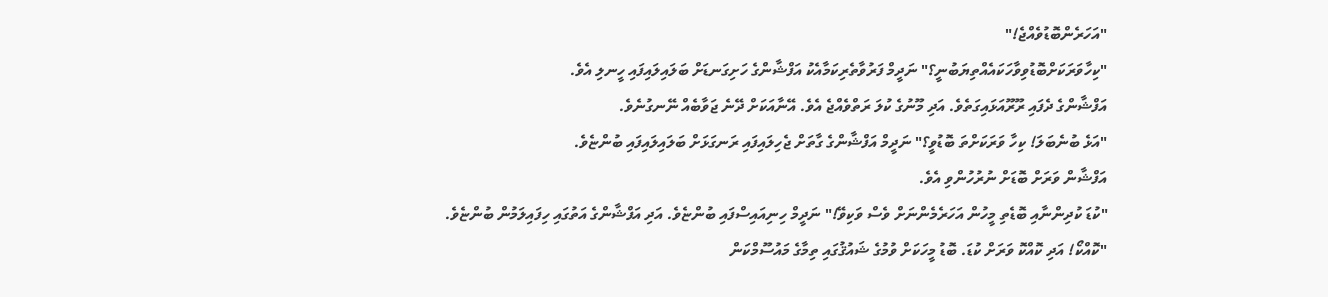"އަހަރެންބޮޑުވެއްޖެ!"
"ކިހާވަރަކަށްބޮޑުވިވާހަކައެއްތިޔަބުނީ؟" ނަދީމް ފަރުވާތެރިކަމާއެކު އަފްޝާންގެ ހަށިގަނޑަށް ބަލައިލައިފައި ހީނލި އެވެ.
އަފްޝާންގެ ދެފައި ރޫރޫއަޅައިގަތެވެ. އަދި މޫނުގެ ކުލަ ރަތްވެއްޖެ އެވެ. އޭނާއަކަށް ދޭނެ ޖަވާބެއް ނޭނގުނެވެ.
"އަޅެ ބުނެބަލަ! ކިހާ ވަރަކަށްތަ ބޮޑުވީ؟" ނަދީމް އަފްޝާންގެ ގާތަށް ޖެހިލައިފައި ރަނގަޅަށް ބަލައިލައިފައި ބުންޏެވެ.
އަފްޝާން ވަރަށް ބޮޑަށް ނުރުހުންވި އެވެ.
"ކުޑަ ކުދިންނާއި ބޮޑެތި މީހުން އަހަރެމެންނަށް ވެސް ވަކިވޭ!" ނަދީމް ހިނިއައިސްފައި ބުންޏެވެ. އަދި އަފްޝާންގެ އަތުގައި ހިފައިލަމުން ބުންޏެވެ.
"ކޮއްކޯ! އަދި ކޮއްކޮ ވަރަށް ކުޑަ. ބޮޑު މީހަކަށް ވުމުގެ ޝައުޤުގައި ތިމާގެ މައުސޫމްކަން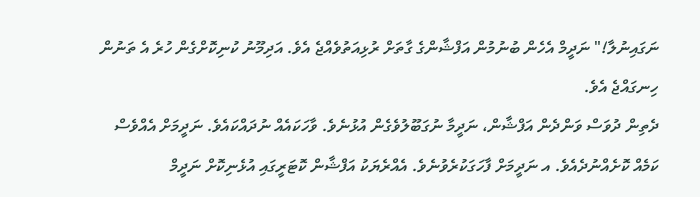ނަގައިނުލާ!" ނަދީމް އެހެން ބުނުމުން އަފްޝާންގެ ގާތަށް ރުޅިއަތުވެއްޖެ އެވެ. އަދިމޫނު ކުނިކޮށްގެން ހުރެ އެ ތަނުން ހިނގައްޖެ އެވެ.
ދެތިން ދުވަސް ވަންދެން އަފްޝާން، ނަދީމާ ނުގަބޫލުވެގެން އުޅުނެވެ. ވާހަކައެއް ނުދައްކައެވެ. ނަދީމަށް އެއްވެސް ކަމެއް ކޮށެއްނުދެއެވެ. އ ނަދީމަށް ފާހަގަކުރެވުނެވެ. އެއްރެޔަކު އަފްޝާން ކޮޓަރީގައި އުޅެނިކޮށް ނަދީމް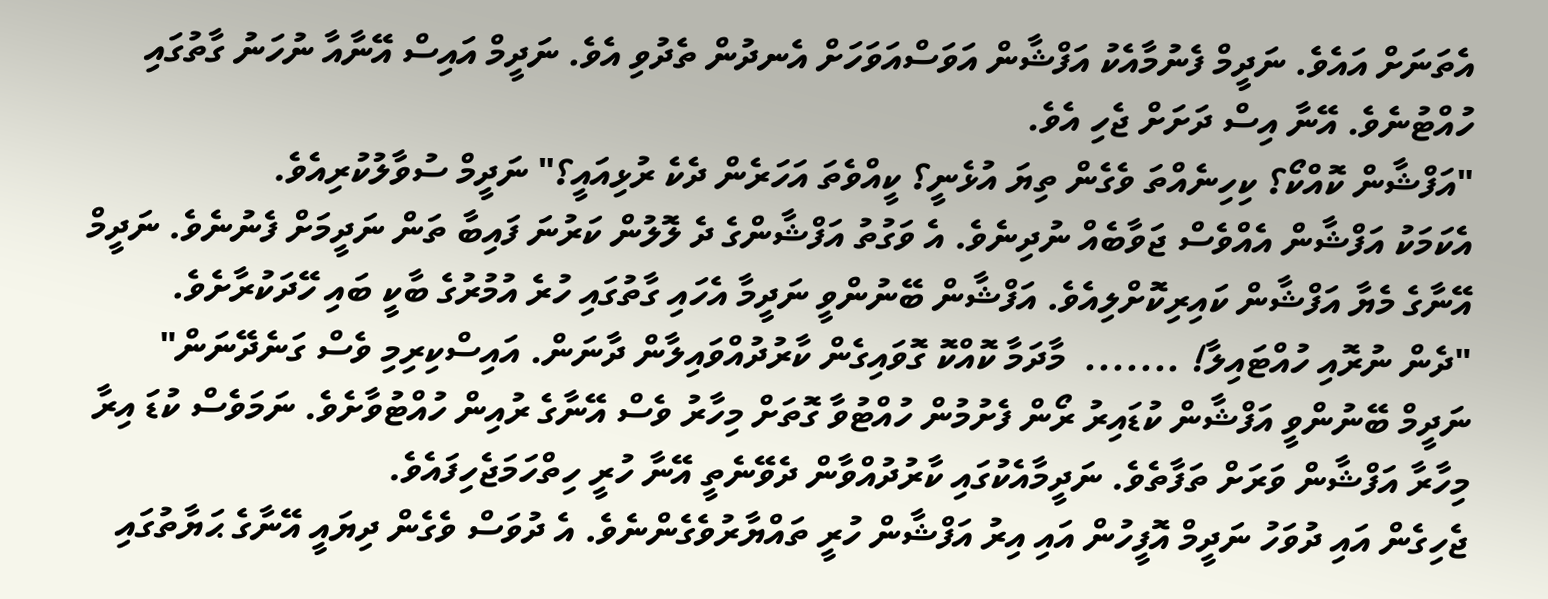އެތަނަށް އައެވެ. ނަދީމް ފެނުމާއެކު އަފްޝާން އަވަސްއަވަހަށް އެނދުން ތެދުވި އެވެ. ނަދީމް އައިސް އޭނާއާ ނުހަނު ގާތުގައި ހުއްޓުނެވެ. އޭނާ އިސް ދަށަށް ޖެހި އެވެ.
"އަފްޝާން ކޮއްކޯ؟ ކިހިނެއްތަ ވެގެން ތިޔަ އުޅެނީ؟ ކީއްވެތަ އަހަރެން ދެކެ ރުޅިއައީ؟" ނަދީމް ސުވާލުކުރިއެވެ.
އެކަމަކު އަފްޝާން އެއްވެސް ޖަވާބެއް ނުދިނެވެ. އެ ވަގުތު އަފްޝާންގެ ދެ ލޮލުން ކަރުނަ ފައިބާ ތަން ނަދީމަށް ފެނުނެވެ. ނަދީމް އޭނާގެ މެޔާ އަފްޝާން ކައިރިކޮށްލިއެވެ. އަފްޝާން ބޭނުންވީ ނަދީމާ އެހައި ގާތުގައި ހުރެ އުމުރުގެ ބާކީ ބައި ހޭދަކުރާށެވެ.
"ދެން ނުރޮއި ހުއްޓައިލާ! .......  މާދަމާ ކޮއްކޮ ގޮވައިގެން ކާރުދުއްވައިލާން ދާނަން. އައިސްކިރިމި ވެސް ގަނެދޭނަން"
ނަދީމް ބޭނުންވީ އަފްޝާން ކުޑައިރު ރޯން ފެށުމުން ހުއްޓުވާ ގޮތަށް މިހާރު ވެސް އޭނާގެ ރުއިން ހުއްޓުވާށެވެ. ނަމަވެސް ކުޑަ އިރާ މިހާރާ އަފްޝާން ވަރަށް ތަފާތެވެ. ނަދީމާއެކުގައި ކާރުދުއްވާން ދެވޭނެތީ އޭނާ ހުރީ ހިތްހަމަޖެހިފައެވެ.
ޖެހިގެން އައި ދުވަހު ނަދީމް އޮފީހުން އައި އިރު އަފްޝާން ހުރީ ތައްޔާރުވެގެންނެވެ. އެ ދުވަސް ވެގެން ދިޔައީ އޭނާގެ ޙަޔާތުގައި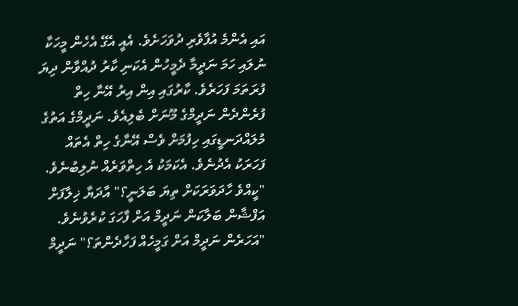އައި އެންމެ އުފާވެރި ދުވަހަށެވެ. އެއީ އެގޭ އެހެން މީހަކާ ނުލައި ހަމަ ނަދީމާ ދެމީހުން އެކަނި ކާރު ދުއްވާން ދިޔަ ފުރަތަމަ ފަހަރެވެ. ކާރުގައި އިން އިރު އޭނާ ހިތް ފުރެންދެން ނަދީމްގެ މޫނަށް ބެލިއެވެ. ނަދީމްގެ އަތުގެ މުލައްދަނޑީގައި ހިފުމަށް ވެސް އޭނާގެ ހިތް އެތައް ފަހަރަކު އެދުނެވެ. އެކަމަކު އެ ހިތްވަރެއް ނުލިބުނެވެ.
"ކީއްވެ ހާދަވަރަކަށް ތިޔަ ބަލަނީ؟" އާދަޔާ ޚިލާފަށް އަފްޝާން ބަލާކަން ނަދީމް އަށް ފާހަގަ ކުރެވުނެވެ.
"އަހަރެން ނަދީމް އަށް ގަމީހެއް ފަހާދެންތަ؟" ނަދީމް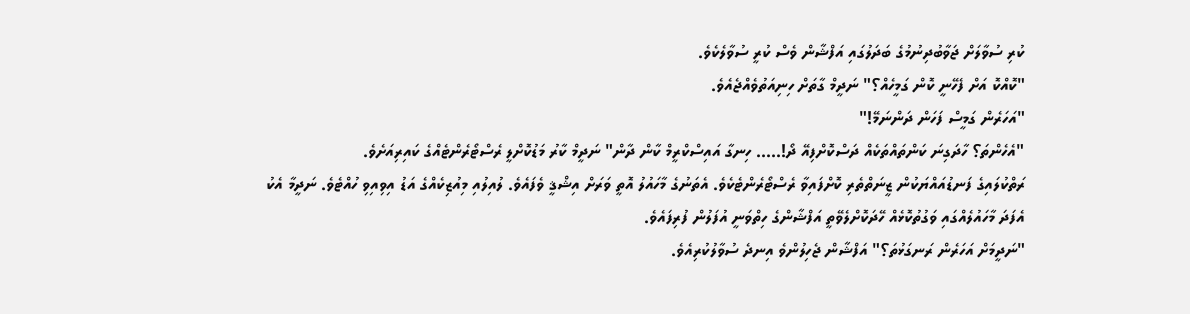ކުރި ސުވާލަށް ޖަވާބުދިނުމުގެ ބަދަލުގައި އަފްޝާން ވެސް ކުރީ ސުވާލެކެވެ.
"ކޮއްކޮ އަށް ފެހޭނީ ކޮން ގަމީހެއް؟" ނަދީމް ގާތަށް ހިނިއަތުވެއްޖެއެވެ.
"އަހަރެން ގަމީސް ފަހަން ދަންނަމޭ!"
"އެހެންތަ؟ ހާދަގިނަ ކަންތައްތަކެއް ދަސްކޮށްފިއޭ ދޯ!..... ހިނގާ އައިސްކްރީމް ކާން ދާން" ނަދީމް ކާރު މަޑުކޮށްލީ ރެސްޓޯރެންޓެއްގެ ކައިރިއަށެވެ.
ރަތްކުލައިގެ ފަނޑުއައްޔަކުން ޒީނަތްތެރި ކޮށްފައިވާ ރެސްޓޯރެންޓެކެވެ. އެތަނުގެ މާހައުލު އޮތީ ވަރަށް އިޝްޤީ ވެފައެވެ. ލުއިލުއި މިއުޒިކެއްގެ އަޑު އިވިއިވި ހުއްޓެވެ. ނަދީމާ އެކު އެފަދަ މާހައުލެއްގައި ވަގުތުކޮޅެއް ހޭދަކޮށްލެވޭތީ އަފްޝާންގެ ހިތްވަނީ އުފަލުން ފުރިފައެވެ.
"ނަދީމަށް އަހަރެން ރަނގަޅުތަ؟" އަފްޝާން ޖެހިލުންވެ އިނދެ ސުވާލުކުރިއެވެ.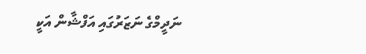ނަދީމްގެ ނަޒަރުގައި އަފްޝާން އަކީ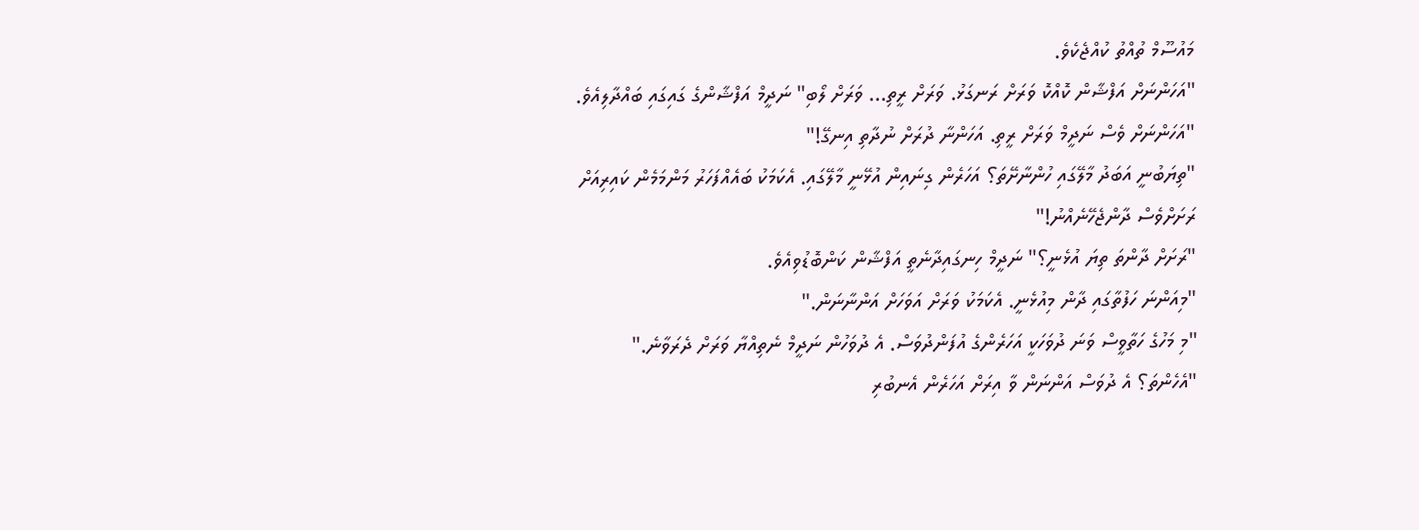މައުސޫމް ތުއްތު ކުއްޖެކެވެ.
"އަހަންނަށް އަފްޝާން ކޮއްކޮ ވަރަށް ރަނގަޅު. ވަރަށް ރީތި... ވަރަށް ލޯބި" ނަދީމް އަފްޝާންގެ ގައިގައި ބައްދާލިއެވެ.
"އަހަންނަށް ވެސް ނަދީމް ވަރަށް ރީތި. އަހަންނާ ދުރަށް ނުދާތި އިނގޭ!"
"ތިޔަބުނީ އަބަދު މާލޭގައި ހުންނާށޭތަ؟ އަހަރެން ގިނައިން އުޅޭނީ މާލޭގައި. އެކަމަކު ބައެއްފަހަރު މަންމަމެން ކައިރިއަށް ރަށަށްވެސް ދާންޖެހޭނެއްނު!"
"ރަށަށް ދާންތަ ތިޔަ އުޅެނީ؟" ނަދީމް ހިނގައިދާނެތީ އަފްޝާން ކަންބޮޑުވިއެވެ.
"މިއަންނަ ހަފުތާގައި ދާން މިއުޅެނީ. އެކަމަކު ވަރަށް އަވަހަށް އަންނާނަން."
"މި މަހުގެ ހަތާވީސް ވަނަ ދުވަހަކީ އަހަރެންގެ އުފަންދުވަސް. އެ ދުވަހުން ނަދީމް ނެތިއްޔާ ވަރަށް ދެރަވާނެ."
"އެހެންތަ؟ އެ ދުވަސް އަންނަން ވާ އިރަށް އަހަރެން އެނބުރި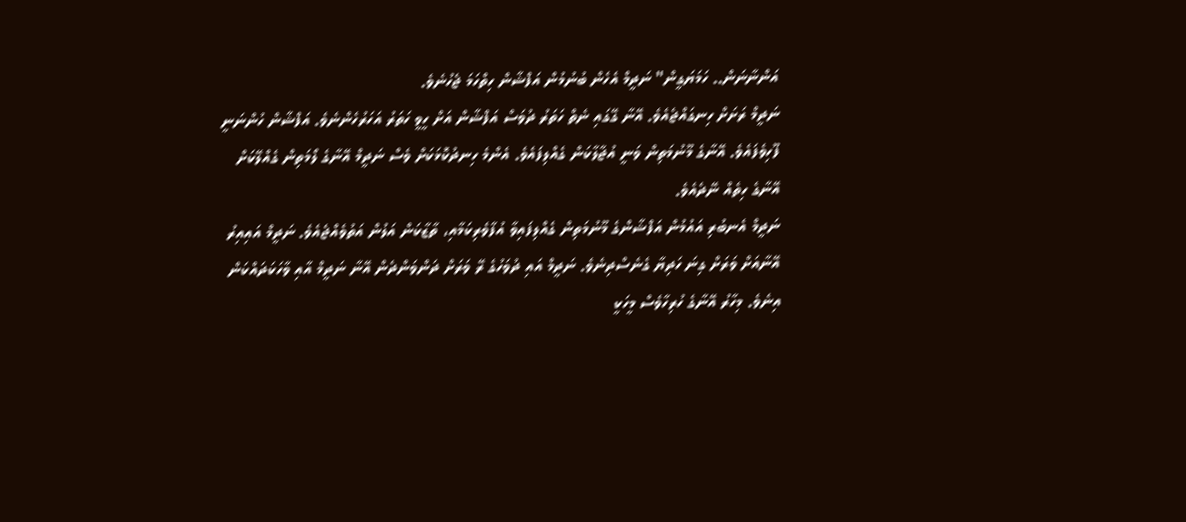އަންނާނަން.. ހަމަޔަގީން" ނަދީމް އެހެން ބުނުމުން އަފްޝާން ހިތްހަމަ ޖެހުނެވެ.
ނަދީމް ރަށަށް ހިނގައްޖެއެވެ. އޭނާ ގޭގައި ނެތް ހަތަރު ދުވަސް އަފްޝާން އަށް ހީވީ ހަތަރު އަހަރުހެންނެވެ. އަފްޝާން ހުންނަނީ ފޫހިވެފައެވެ. އޭނާގެ މޫނުމަތިން ވަނީ އުޖާލާކަން ގެއްލިފައެވެ. އެންމެ ހިނދުކޮޅަކަށް ވެސް ނަދީމް އޭނާގެ ލޯމަތިން ގެއްލޭކަށް އޭނާގެ ހިތެއް ނޭދެއެވެ.
ނަދީމް އެނބުރި އައުމުން އަފްޝާންގެ މޫނުމަތިން ގެއްލިފައިވާ އުފާވެރިކަމާއި، ތާޒާކަން އަލުން އަތުވެއްޖެއެވެ. ނަދީމް އައިއިރު އޭނާއަށް ވަރަށް ގިނަ ހަދިޔާ ގެނެސްދިނެވެ. ނަދީމް އައި ދުވަހުގެ ރޭ ވަރަށް ދަންވަންދެން އޭނާ ނަދީމް އާއި ވާހަކަދައްކަން އިނެވެ. މިހާރު އޭނާގެ ހުރިހާވެސް މީހަކީ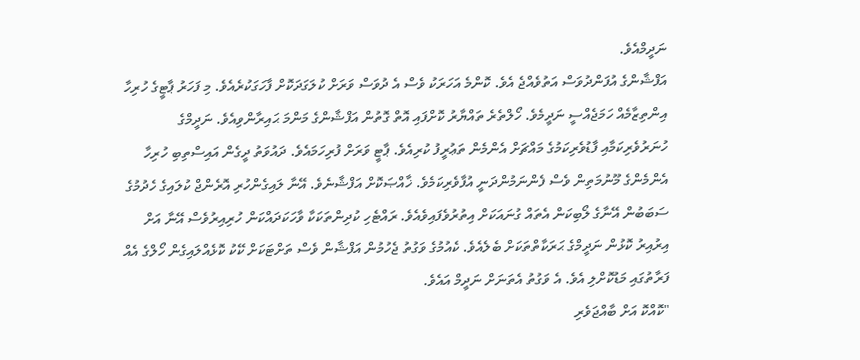ނަދީމްއެވެ.
އަފްޝާންގެ އުފަންދުވަސް އަތުވެއްޖެ އެވެ. ކޮންމެ އަހަރަކު ވެސް އެ ދުވަސް ވަރަށް ކުލަގަދަކޮށް ފާހަގަކުރެއެވެ. މި ފަހަރު ޕާޓީގެ ހުރިހާ އިންތިޒާމެއް ހަމަޖެއްސީ ނަދީމެވެ. ހޯލްތެރެ ތައްޔާރު ކޮށްފައި އޮތް ގޮތުން އަފްޝާންގެ މަންމަ ޙައިރާންވިއެވެ. ނަދީމްގެ ހުނަރުވެރިކަމާއި ފާޑުވެރިކަމުގެ މައްޗަށް އެންމެން ތަޢުރީފު ކުރިއެވެ. ޕާޓީ ވަރަށް ފުރިހަމައެވެ. ދައުވަތު ދީގެން އައިސްތިބި ހުރިހާ އެންމެންގެ މޫނުމަތިން ވެސް ފެންނަމުންދަނީ އުފާވެރިކަމެވެ. ޚާއްޞަކޮށް އަފްޝާނެވެ. އޭނާ ލައިގެންހުރި އޮރެންޖް ކުލައިގެ ހެދުމުގެ ސަބަބުން އޭނާގެ ލޯބިކަން އެތައް ގުނައަކަށް އިތުރުވެފައިވެއެވެ. ރައްޓެހި ކުދިންތަކަކާ ވާހަކަދައްކަން ހުރިއިރުވެސް އޭނާ އަށް އިރުއިރު ކޮޅުން ނަދީމްގެ ޙަރަކާތްތަކަށް ބެލެއެވެ. ކެއުމުގެ ވަގުތު ޖެހުމުން އަފްޝާން ވެސް ތަށްޓަކަށް ކޭކު ކޮޅެއްލައިގެން ހޯލްގެ އެއް ފަރާތުގައި މަޑުކޮށްލި އެވެ. އެ ވަގުތު އެތަނަށް ނަދީމް އައެވެ.
"ކޮއްކޮ އަށް ބާއްޖަވެރި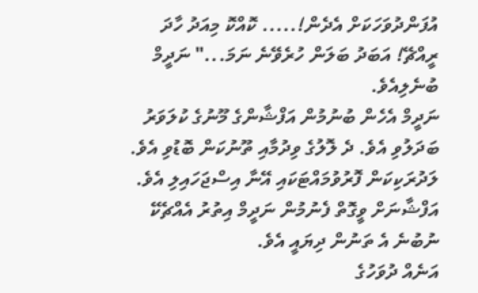އުފަންދުވަހަކަށް އެދެން!..... ކޮއްކޮ މިއަދު ހާދަ ރީއްޗޭ! އަބަދު ބަލަން ހުރެވޭނެ ނަމަ..." ނަދީމް ބުނެލިއެވެ.
ނަދީމް އެހެން ބުނުމުން އަފްޝާންގެ މޫނުގެ ކުލަވަރު ބަދަލުވި އެވެ. ދެ ލޮލުގެ ވިދުމާއި ތޫނުކަން ބޮޑުވި އެވެ. ލަދުރަކިކަން ފޮރުވުމައްޓަކައި އޭނާ އިސްޖަހައިލި އެވެ. އަފްޝާނަށް ވީގޮތް ފެނުމުން ނަދީމް އިތުރު އެއްޗެކޭ ނުބުނެ އެ ތަނުން ދިޔައީ އެވެ.
އަނެއް ދުވަހުގެ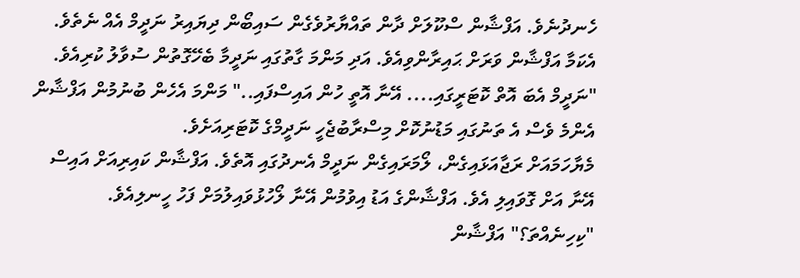ހެނދުނެވެ. އަފްޝާން ސްކޫލަށް ދާން ތައްޔާރުވެގެން ސައިބޯން ދިޔައިރު ނަދީމް އެއް ނެތެވެ. އެކަމާ އަފްޝާން ވަރަށް ޙައިރާންވިއެވެ. އަދި މަންމަ ގާތުގައި ނަދީމާ ބެހޭގޮތުން ސުވާލު ކުރިއެވެ.
"ނަދީމް އެބަ އޮތް ކޮޓަރީގައި.... އޭނާ އޮތީ ހުން އައިސްފައި.." މަންމަ އެހެން ބުނުމުން އަފްޝާން އެންމެ ވެސް އެ ތަނުގައި މަޑުނުކޮށް މިސްރާބުޖެހީ ނަދީމްގެ ކޮޓަރިއަށެވެ.
މެޔާހަމައަށް ރަޖާއަޅައިގެން، ލޯމަރައިގެން ނަދީމް އެނދުގައި އޮތެވެ. އަފްޝާން ކައިރިއަށް އައިސް އޭނާ އަށް ގޮވައިލި އެވެ. އަފްޝާންގެ އަޑު އިވުމުން އޭނާ ލޯހުޅުވައިލުމަށް ފަހު ހީނލިއެވެ.
"ކިހިނެއްތަ؟" އަފްޝާން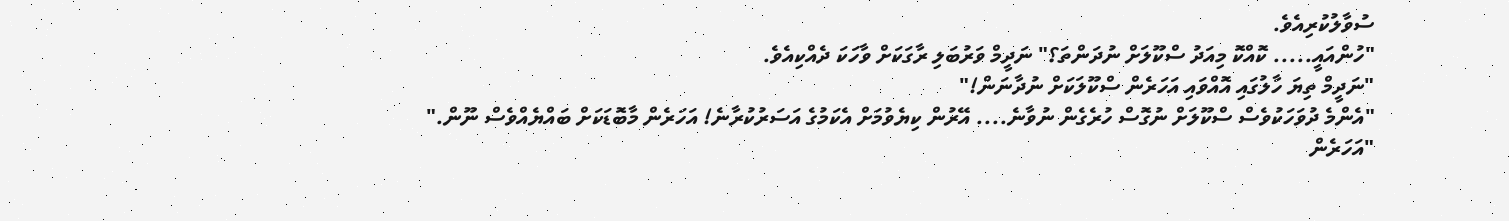ސުވާލުކުރިއެވެ.
"ހުންއައީ..... ކޮއްކޮ މިއަދު ސްކޫލަށް ނުދަންތަ؟" ނަދީމް ވަރުބަލި ރާގަކަށް ވާހަކަ ދެއްކިއެވެ.
"ނަދީމް ތިޔަ ހާލުގައި އޮއްވައި އަހަރެން ސްކޫލަކަށް ނުދާނަން!"
"އެންމެ ދުވަހަކުވެސް ސްކޫލަށް ނުގޮސް ހުރެގެން ނުވާނެ.... އޭރުން ކިޔެވުމަށް އެކަމުގެ އަސަރުކުރާނެ! އަހަރެން މާބޮޑަކަށް ބައްޔެއްވެސް ނޫން."
"އަހަރެން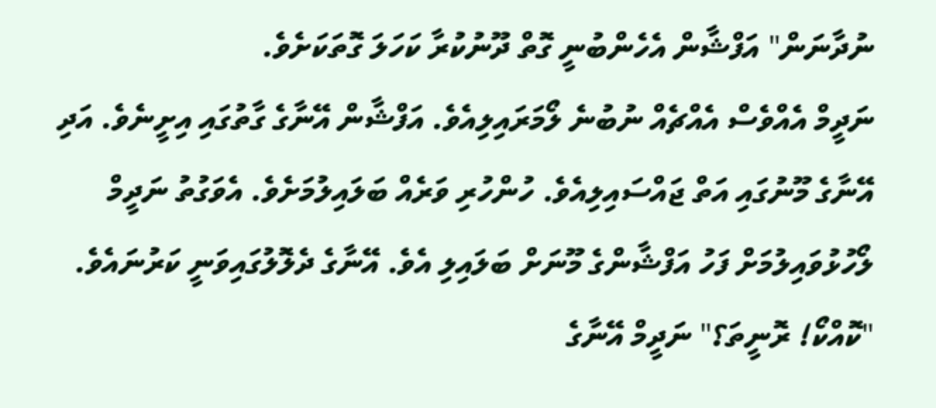ނުދާނަން" އަފްޝާން އެހެންބުނީ ގޮތް ދޫނުކުރާ ކަހަލަ ގޮތަކަށެވެ.
ނަދީމް އެއްވެސް އެއްޗެއް ނުބުނެ ލޯމަރައިލިއެވެ. އަފްޝާން އޭނާގެ ގާތުގައި އިށީނެވެ. އަދި އޭނާގެ މޫނުގައި އަތް ޖައްސައިލިއެވެ. ހުންހުރި ވަރެއް ބަލައިލުމަށެވެ. އެވަގުތު ނަދީމް ލޯހުޅުވައިލުމަށް ފަހު އަފްޝާންގެ މޫނަށް ބަލައިލި އެވެ. އޭނާގެ ދެލޮލުގައިވަނީ ކަރުނައެވެ.
"ކޮއްކޯ! ރޮނީތަ؟" ނަދީމް އޭނާގެ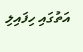އަތުގައި ހިފައިލި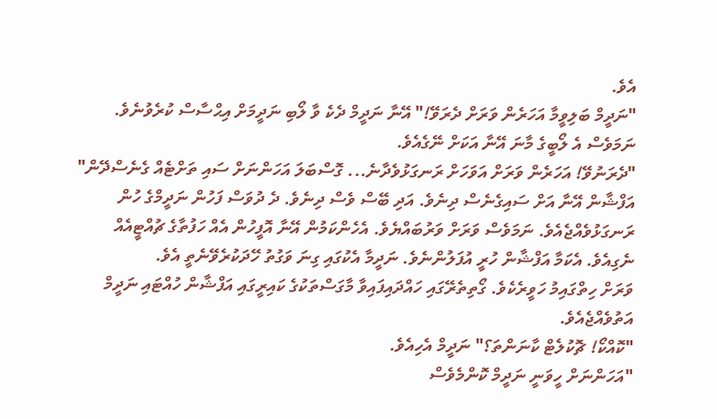އެވެ.
"ނަދީމް ބަލިވީމާ އަހަރެން ވަރަށް ދެރަވޭ!" އޭނާ ނަދީމް ދެކެ ވާ ލޯބި ނަދީމަށް އިޙްސާސް ކުރެވުނެވެ. ނަމަވެސް އެ ލޯބީގެ މާނަ އޭނާ އަކަށް ނޭގެއެވެ.
"ދެރަނުވޭ! އަހަރެން ވަރަށް އަވަހަށް ރަނގަޅުވެދާނެ... ގޮސްބަލަ އަހަންނަށް ސައި ތަށްޓެއް ގެނެސްދޭން"
އަފްޝާން އޭނާ އަށް ސައިގެނެސް ދިނެވެ. އަދި ބޭސް ވެސް ދިނެވެ. ދެ ދުވަސް ފަހުން ނަދީމްގެ ހުން ރަނގަޅުވެއްޖެއެވެ. ނަމަވެސް ވަރަށް ވަރުބައްޔެވެ. އެހެންކަމުން އޭނާ އޮފީހުން އެއް ހަފުތާގެ ޗުއްޓީއެއް ނެގިއެވެ. އެކަމާ އަފްޝާން ހުރީ އުފަލުންނެވެ. ނަދީމާ އެކުގައި ގިނަ ވަގުތު ހޭދަކުރެވޭނެތީ އެވެ.
ވަރަށް ހިތްގައިމު ހަވީރެކެވެ. ގޯތިތެރޭގައި ހައްދައިފައިވާ މާގަސްތަކުގެ ކައިރީގައި އަފްޝާން ހުއްޓައި ނަދީމް އަތުވެއްޖެއެވެ.
"ކޮއްކޯ! ޗޮކުލެޓް ކާނަންތަ؟" ނަދީމް އެހިއެވެ.
"އަހަންނަށް ހީވަނީ ނަދީމް ކޮންމެވެސް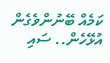ކަމެއް ބޭނުންވެގެން އުޅޭހެން.. ސައި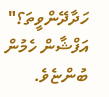ހަދާދޭންވީތަ؟" އަފްޝާން ހެމުން ބުންޏެވެ.